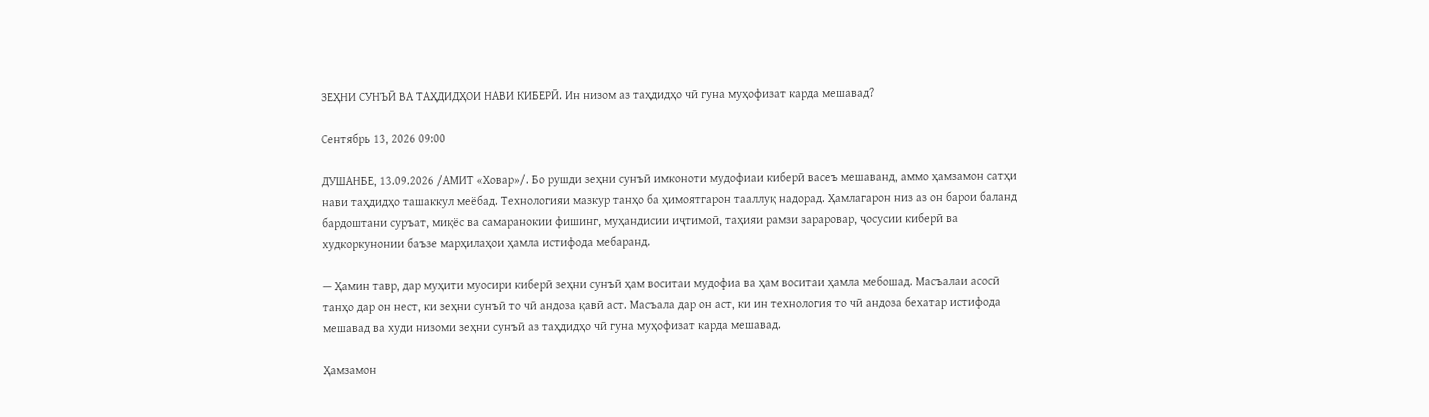ЗЕҲНИ СУНЪӢ ВА ТАҲДИДҲОИ НАВИ КИБЕРӢ. Ин низом аз таҳдидҳо чӣ гуна муҳофизат карда мешавад?

Сентябрь 13, 2026 09:00

ДУШАНБЕ, 13.09.2026 /АМИТ «Ховар»/. Бо рушди зеҳни сунъӣ имконоти мудофиаи киберӣ васеъ мешаванд, аммо ҳамзамон сатҳи нави таҳдидҳо ташаккул меёбад. Технологияи мазкур танҳо ба ҳимоятгарон тааллуқ надорад. Ҳамлагарон низ аз он барои баланд бардоштани суръат, миқёс ва самаранокии фишинг, муҳандисии иҷтимоӣ, таҳияи рамзи зараровар, ҷосусии киберӣ ва худкоркунонии баъзе марҳилаҳои ҳамла истифода мебаранд.

— Ҳамин тавр, дар муҳити муосири киберӣ зеҳни сунъӣ ҳам воситаи мудофиа ва ҳам воситаи ҳамла мебошад. Масъалаи асосӣ танҳо дар он нест, ки зеҳни сунъӣ то чӣ андоза қавӣ аст. Масъала дар он аст, ки ин технология то чӣ андоза бехатар истифода мешавад ва худи низоми зеҳни сунъӣ аз таҳдидҳо чӣ гуна муҳофизат карда мешавад.

Ҳамзамон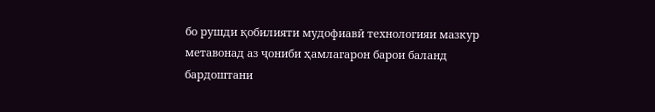бо рушди қобилияти мудофиавӣ технологияи мазкур метавонад аз ҷониби ҳамлагарон барои баланд бардоштани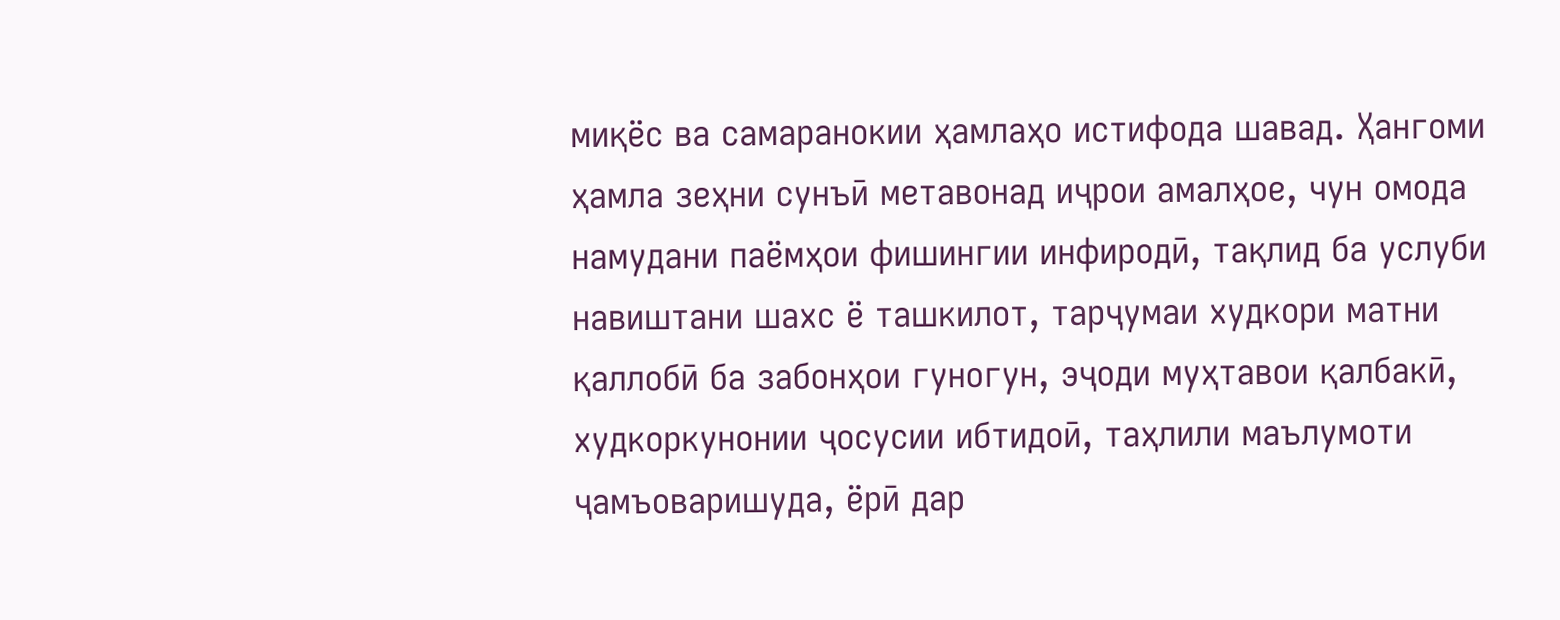миқёс ва самаранокии ҳамлаҳо истифода шавад. Ҳангоми ҳамла зеҳни сунъӣ метавонад иҷрои амалҳое, чун омода намудани паёмҳои фишингии инфиродӣ, тақлид ба услуби навиштани шахс ё ташкилот, тарҷумаи худкори матни қаллобӣ ба забонҳои гуногун, эҷоди муҳтавои қалбакӣ, худкоркунонии ҷосусии ибтидоӣ, таҳлили маълумоти ҷамъоваришуда, ёрӣ дар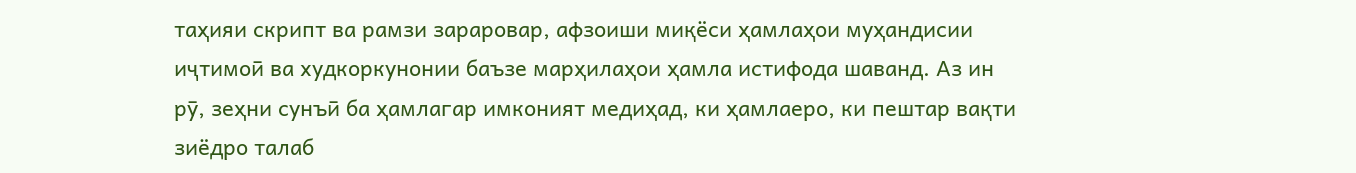таҳияи скрипт ва рамзи зараровар, афзоиши миқёси ҳамлаҳои муҳандисии иҷтимоӣ ва худкоркунонии баъзе марҳилаҳои ҳамла истифода шаванд. Аз ин рӯ, зеҳни сунъӣ ба ҳамлагар имконият медиҳад, ки ҳамлаеро, ки пештар вақти зиёдро талаб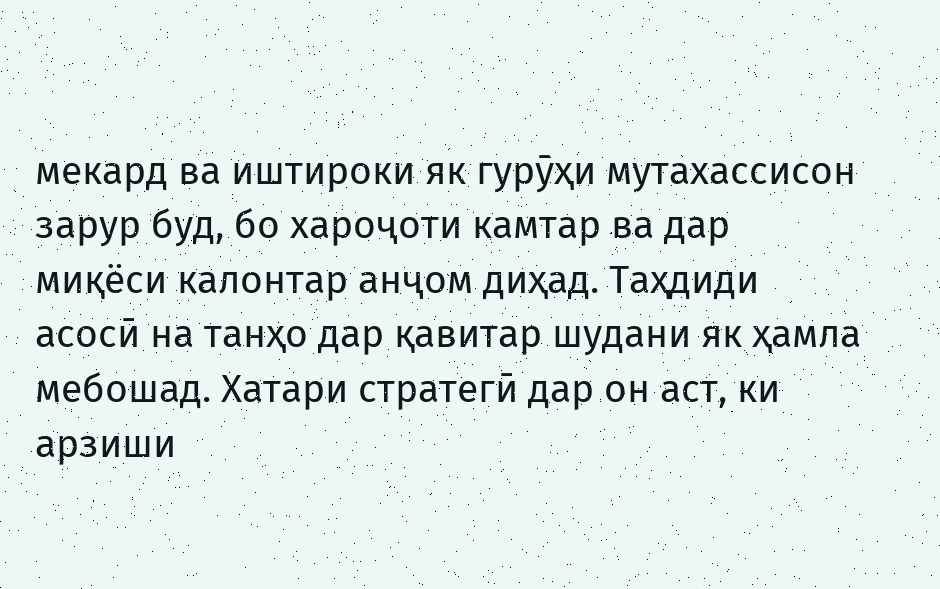мекард ва иштироки як гурӯҳи мутахассисон зарур буд, бо хароҷоти камтар ва дар миқёси калонтар анҷом диҳад. Таҳдиди асосӣ на танҳо дар қавитар шудани як ҳамла мебошад. Хатари стратегӣ дар он аст, ки арзиши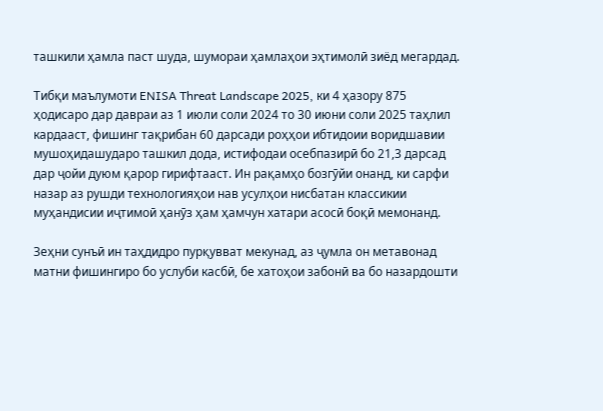ташкили ҳамла паст шуда, шумораи ҳамлаҳои эҳтимолӣ зиёд мегардад.

Тибқи маълумоти ENISA Threat Landscape 2025, ки 4 ҳазору 875 ҳодисаро дар давраи аз 1 июли соли 2024 то 30 июни соли 2025 таҳлил кардааст, фишинг тақрибан 60 дарсади роҳҳои ибтидоии воридшавии мушоҳидашударо ташкил дода, истифодаи осебпазирӣ бо 21,3 дарсад дар ҷойи дуюм қарор гирифтааст. Ин рақамҳо бозгӯйи онанд, ки сарфи назар аз рушди технологияҳои нав усулҳои нисбатан классикии муҳандисии иҷтимоӣ ҳанӯз ҳам ҳамчун хатари асосӣ боқӣ мемонанд.

Зеҳни сунъӣ ин таҳдидро пурқувват мекунад, аз ҷумла он метавонад матни фишингиро бо услуби касбӣ, бе хатоҳои забонӣ ва бо назардошти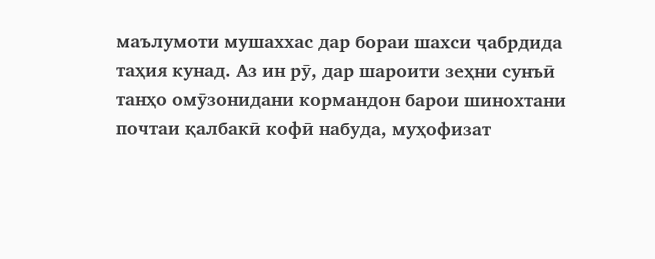маълумоти мушаххас дар бораи шахси ҷабрдида таҳия кунад. Аз ин рӯ, дар шароити зеҳни сунъӣ танҳо омӯзонидани кормандон барои шинохтани почтаи қалбакӣ кофӣ набуда, муҳофизат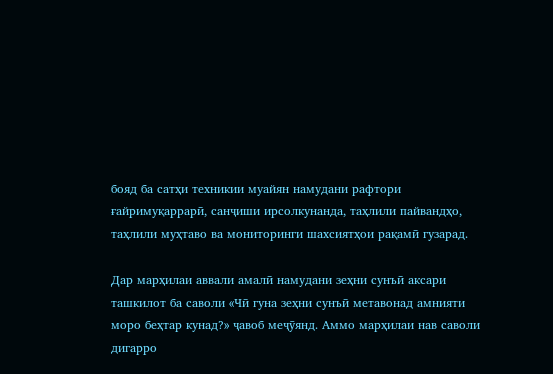бояд ба сатҳи техникии муайян намудани рафтори ғайримуқаррарӣ, санҷиши ирсолкунанда, таҳлили пайвандҳо, таҳлили муҳтаво ва мониторинги шахсиятҳои рақамӣ гузарад.

Дар марҳилаи аввали амалӣ намудани зеҳни сунъӣ аксари ташкилот ба саволи «Чӣ гуна зеҳни сунъӣ метавонад амнияти моро беҳтар кунад?» ҷавоб меҷӯянд. Аммо марҳилаи нав саволи дигарро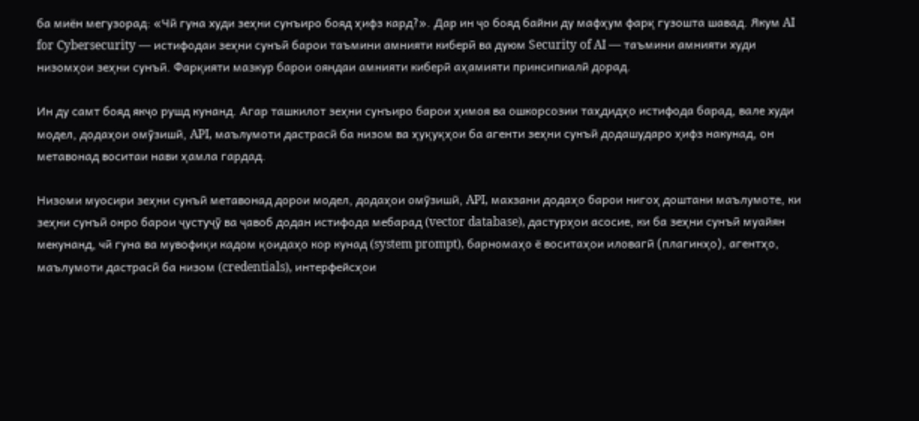ба миён мегузорад: «Чӣ гуна худи зеҳни сунъиро бояд ҳифз кард?». Дар ин ҷо бояд байни ду мафҳум фарқ гузошта шавад. Якум AI for Cybersecurity — истифодаи зеҳни сунъӣ барои таъмини амнияти киберӣ ва дуюм Security of AI — таъмини амнияти худи низомҳои зеҳни сунъӣ. Фарқияти мазкур барои ояндаи амнияти киберӣ аҳамияти принсипиалӣ дорад.

Ин ду самт бояд якҷо рушд кунанд. Агар ташкилот зеҳни сунъиро барои ҳимоя ва ошкорсозии таҳдидҳо истифода барад, вале худи модел, додаҳои омӯзишӣ, API, маълумоти дастрасӣ ба низом ва ҳуқуқҳои ба агенти зеҳни сунъӣ додашударо ҳифз накунад, он метавонад воситаи нави ҳамла гардад.

Низоми муосири зеҳни сунъӣ метавонад дорои модел, додаҳои омӯзишӣ, API, махзани додаҳо барои нигоҳ доштани маълумоте, ки зеҳни сунъӣ онро барои ҷустуҷӯ ва ҷавоб додан истифода мебарад (vector database), дастурҳои асосие, ки ба зеҳни сунъӣ муайян мекунанд, чӣ гуна ва мувофиқи кадом қоидаҳо кор кунад (system prompt), барномаҳо ё воситаҳои иловагӣ (плагинҳо), агентҳо, маълумоти дастрасӣ ба низом (credentials), интерфейсҳои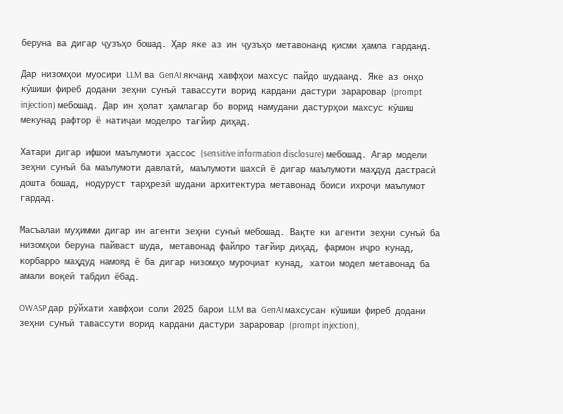беруна ва дигар ҷузъҳо бошад. Ҳар яке аз ин ҷузъҳо метавонанд қисми ҳамла гарданд.

Дар низомҳои муосири LLM ва GenAI якчанд хавфҳои махсус пайдо шудаанд. Яке аз онҳо кӯшиши фиреб додани зеҳни сунъӣ тавассути ворид кардани дастури зараровар (prompt injection) мебошад. Дар ин ҳолат ҳамлагар бо ворид намудани дастурҳои махсус кӯшиш мекунад рафтор ё натиҷаи моделро тағйир диҳад.

Хатари дигар ифшои маълумоти ҳассос (sensitive information disclosure) мебошад. Агар модели зеҳни сунъӣ ба маълумоти давлатӣ, маълумоти шахсӣ ё дигар маълумоти маҳдуд дастрасӣ дошта бошад, нодуруст тарҳрезӣ шудани архитектура метавонад боиси ихроҷи маълумот гардад.

Масъалаи муҳимми дигар ин агенти зеҳни сунъӣ мебошад. Вақте ки агенти зеҳни сунъӣ ба низомҳои беруна пайваст шуда, метавонад файлро тағйир диҳад, фармон иҷро кунад, корбарро маҳдуд намояд ё ба дигар низомҳо муроҷиат кунад, хатои модел метавонад ба амали воқеӣ табдил ёбад.

OWASP дар рӯйхати хавфҳои соли 2025 барои LLM ва GenAI махсусан кӯшиши фиреб додани зеҳни сунъӣ тавассути ворид кардани дастури зараровар (prompt injection),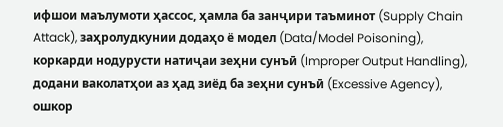ифшои маълумоти ҳассос, ҳамла ба занҷири таъминот (Supply Chain Attack), заҳролудкунии додаҳо ё модел (Data/Model Poisoning), коркарди нодурусти натиҷаи зеҳни сунъӣ (Improper Output Handling), додани ваколатҳои аз ҳад зиёд ба зеҳни сунъӣ (Excessive Agency), ошкор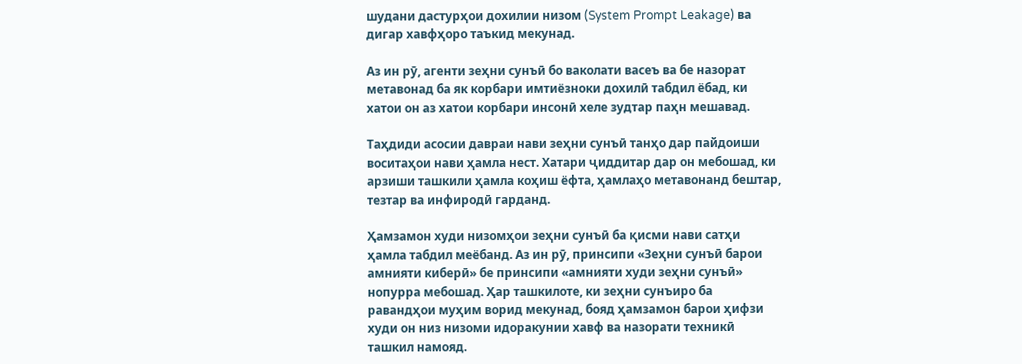шудани дастурҳои дохилии низом (System Prompt Leakage) ва дигар хавфҳоро таъкид мекунад.

Аз ин рӯ, агенти зеҳни сунъӣ бо ваколати васеъ ва бе назорат метавонад ба як корбари имтиёзноки дохилӣ табдил ёбад, ки хатои он аз хатои корбари инсонӣ хеле зудтар паҳн мешавад.

Таҳдиди асосии давраи нави зеҳни сунъӣ танҳо дар пайдоиши воситаҳои нави ҳамла нест. Хатари ҷиддитар дар он мебошад, ки арзиши ташкили ҳамла коҳиш ёфта, ҳамлаҳо метавонанд бештар, тезтар ва инфиродӣ гарданд.

Ҳамзамон худи низомҳои зеҳни сунъӣ ба қисми нави сатҳи ҳамла табдил меёбанд. Аз ин рӯ, принсипи «Зеҳни сунъӣ барои амнияти киберӣ» бе принсипи «амнияти худи зеҳни сунъӣ» нопурра мебошад. Ҳар ташкилоте, ки зеҳни сунъиро ба равандҳои муҳим ворид мекунад, бояд ҳамзамон барои ҳифзи худи он низ низоми идоракунии хавф ва назорати техникӣ ташкил намояд.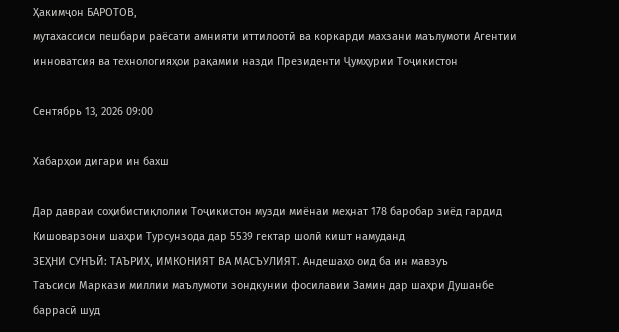Ҳакимҷон БАРОТОВ,
мутахассиси пешбари раёсати амнияти иттилоотӣ ва коркарди махзани маълумоти Агентии инноватсия ва технологияҳои рақамии назди Президенти Ҷумҳурии Тоҷикистон

Сентябрь 13, 2026 09:00

Хабарҳои дигари ин бахш

Дар давраи соҳибистиқлолии Тоҷикистон музди миёнаи меҳнат 178 баробар зиёд гардид
Кишоварзони шаҳри Турсунзода дар 5539 гектар шолӣ кишт намуданд
ЗЕҲНИ СУНЪӢ: ТАЪРИХ, ИМКОНИЯТ ВА МАСЪУЛИЯТ. Андешаҳо оид ба ин мавзуъ
Таъсиси Маркази миллии маълумоти зондкунии фосилавии Замин дар шаҳри Душанбе баррасӣ шуд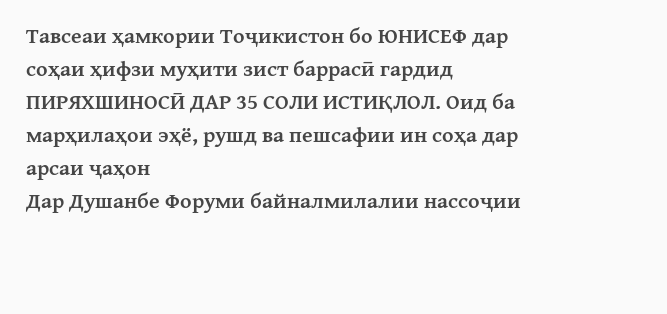Тавсеаи ҳамкории Тоҷикистон бо ЮНИСЕФ дар соҳаи ҳифзи муҳити зист баррасӣ гардид
ПИРЯХШИНОСӢ ДАР 35 СОЛИ ИСТИҚЛОЛ. Оид ба марҳилаҳои эҳё, рушд ва пешсафии ин соҳа дар арсаи ҷаҳон
Дар Душанбе Форуми байналмилалии нассоҷии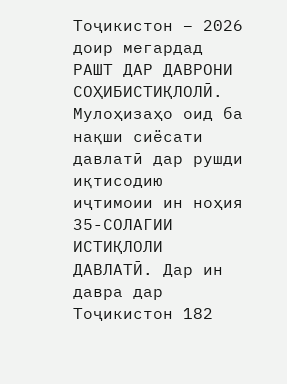Тоҷикистон – 2026 доир мегардад
РАШТ ДАР ДАВРОНИ СОҲИБИСТИҚЛОЛӢ. Мулоҳизаҳо оид ба нақши сиёсати давлатӣ дар рушди иқтисодию иҷтимоии ин ноҳия
35-СОЛАГИИ ИСТИҚЛОЛИ ДАВЛАТӢ. Дар ин давра дар Тоҷикистон 182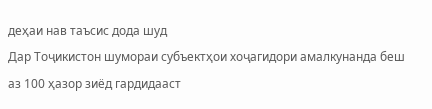деҳаи нав таъсис дода шуд
Дар Тоҷикистон шумораи субъектҳои хоҷагидори амалкунанда беш аз 100 ҳазор зиёд гардидааст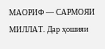МАОРИФ — САРМОЯИ МИЛЛАТ. Дар ҳошияи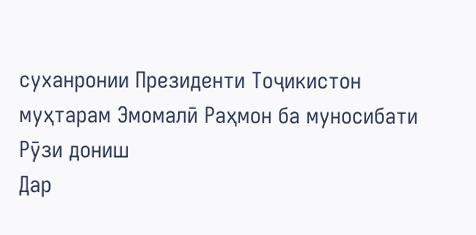суханронии Президенти Тоҷикистон муҳтарам Эмомалӣ Раҳмон ба муносибати Рӯзи дониш
Дар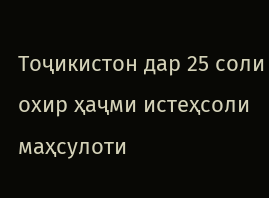Тоҷикистон дар 25 соли охир ҳаҷми истеҳсоли маҳсулоти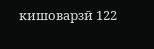кишоварзӣ 122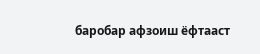баробар афзоиш ёфтааст